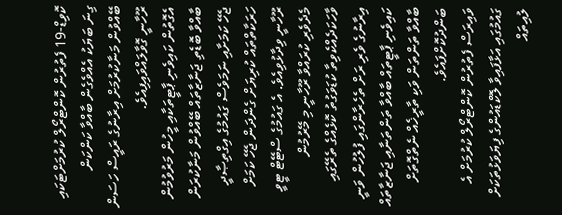ކޮވިޑް-19 ފެތުރުން ކޮންޓްރޯލް ކުރުމަށްޓަކައި ގިނަ ބަޔަކު އެއްވެގެން ބާއްވާ ކަންކަން ބޭއްވުން މަނާކުރުމަށް އިރާނުގެ ރައީސް ހަސަން ރޫހާނީ ގޮވާލައްވައިފިއެވެ.
އެގޮތުން ކައިވެނި ޕާޓީތަކާއި މީހުން މަރުވުމުން ބާއްވާ ބޮޑެތި ޖަނާޒާތައް ބޭއްވުން މަނާކުރަން ޖެހޭ ކަމަށާއި ނަމަވެސް ގައުމުގެ އިގްތިޞާދީ ހަރަކާތްތައް ކުރިޔަށް ގެންދަން ޖެހޭ ކަމަށް ރޫހާނީ ވިދާޅުވިއެވެ. އެ ގައުމުގެ ސްޓޭޓް ޓީވީ މެދެވެރި ކުރައްވާ ރޫހާނީ މި މޭރުމުން ވާހަކަދެއްކެވިތާ ކުޑަވަގުތު ކޮޅެއްގެ ތެރޭގައި އިރާނުގެ ވެރި ރަށް ތެހެރާންގައި ފުލުހުން ވަނީ ކައިވެނި ޕާޓީތައް ބާއްވާ ތަންތަނާއި ޖަނާޒާތައް ބާއްވާ ތަންތަން ވަކި ތާރީޚެއް ނެތްގޮތަށް ބަންދުކޮށްފައެވެ.
ވައިރަސް ފެތުރުން ކޮންޓްރޯލް ކުރުމަށް އެ ގައުމުގައި އަޅާފައިވާ ލޮކްޑައުންގެ ފިޔަވަޅުތަކަށް ލުއިތައް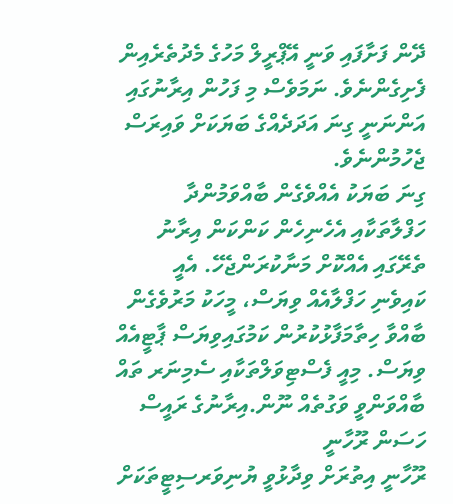ދޭން ފަށާފައި ވަނީ އޭޕްރީލް މަހުގެ މެދުތެރެއިން ފެށިގެންނެވެ. ނަމަވެސް މި ފަހުން އިރާނުގައި އަންނަނީ ގިނަ އަދަދެއްގެ ބަޔަކަށް ވައިރަސް ޖެހުމުންނެވެ.
ގިނަ ބަޔަކު އެއްވެގެން ބާއްވަމުންދާ ހަފްލާތަކާއި އެހެނިހެން ކަންކަން އިރާނު ތެރޭގައި އެއްކޮށް މަނާކުރަންޖެހޭ. އެއީ ކައިވެނި ހަފްލާއެއް ވިޔަސް، މީހަކު މަރުވެގެން ބާއްވާ ހިތާމަފާޅުކުރުން ކަމުގައިވިޔަސް ޕާޓީއެއް ވިޔަސް. މިއީ ފެސްޓިވަލްތަކާއި ސެމިނަރ ތައް ބާއްވަންވީ ވަގުތެއް ނޫން.އިރާނުގެ ރައީސް ހަސަން ރޫހާނީ
ރޫހާނީ އިތުރަށް ވިދާޅުވީ ޔުނިވަރސިޓީތަކަށް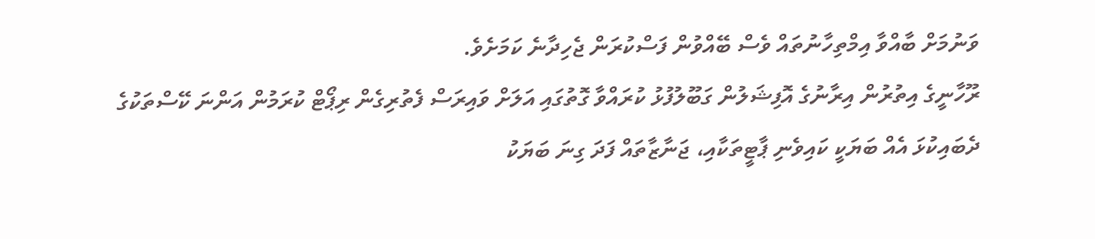ވަނުމަށް ބާއްވާ އިމްތިހާނުތައް ވެސް ބޭއްވުން ފަސްކުރަން ޖެހިދާނެ ކަމަށެވެ.
ރޫހާނީގެ އިތުރުން އިރާނުގެ އޮފިޝަލުން ގަބޫލުފުޅު ކުރައްވާ ގޮތުގައި އަލަށް ވައިރަސް ފެތުރިގެން ރިޕޯޓް ކުރަމުން އަންނަ ކޭސްތަކުގެ ދެބައިކުޅަ އެއް ބަޔަކީ ކައިވެނި ޕާޓީތަކާއި، ޖަނާޒާތައް ފަދަ ގިނަ ބަޔަކު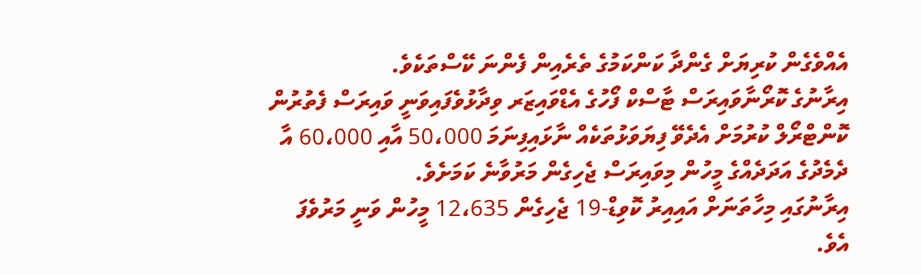އެއްވެގެން ކުރިޔަށް ގެންދާ ކަންކަމުގެ ތެރެއިން ފެންނަ ކޭސްތަކެވެ.
އިރާނުގެ ކޮރޯނާވައިރަސް ޓާސްކް ފޯހުގެ އެޑްވައިޒަރ ވިދާޅުވެފައިވަނީ ވައިރަސް ފެތުރުން ކޮންޓްރޯލް ކުރުމަށް އެދެވޭ ފިޔަވަޅުތަކެއް ނާޅައިފިނަމަ 50،000 އާއި 60،000 އާ ދެމެދުގެ އަދަދެއްގެ މީހުން މިވައިރަސް ޖެހިގެން މަރުވާނެ ކަމަށެވެ.
އިރާނުގައި މިހާތަނަށް އައިއިރު ކޮވިޑް-19 ޖެހިގެން 12،635 މީހުން ވަނީ މަރުވެފަ އެވެ.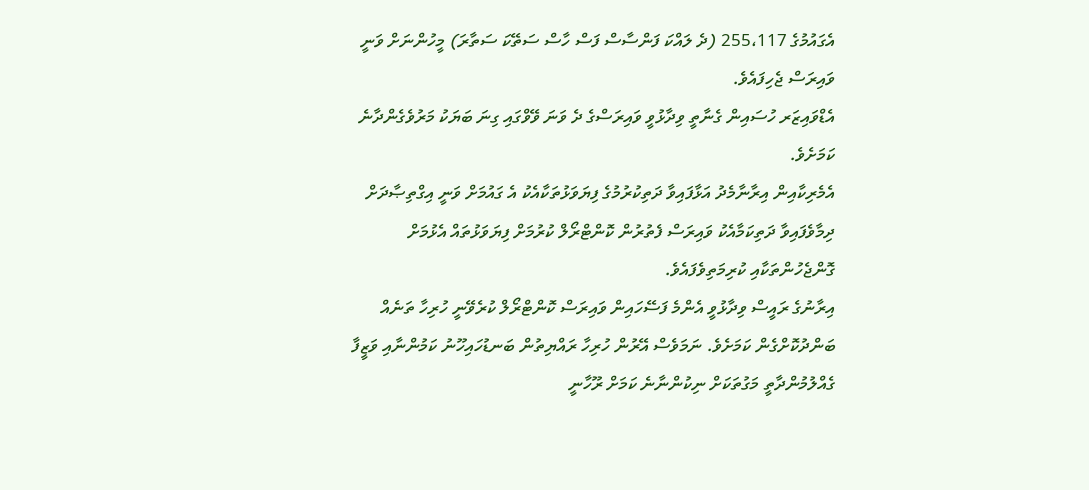އެގައުމުގެ 255،117 (ދެ ލައްކަ ފަންސާސް ފަސް ހާސް ސަތޭކަ ސަތާރަ) މީހުންނަށް ވަނީ ވައިރަސް ޖެހިފައެވެ.
އެޑްވައިޒަރ ހުސައިން ގެނާތީ ވިދާޅުވީ ވައިރަސްގެ ދެ ވަނަ ވޭވްގައި ގިނަ ބަޔަކު މަރުވެގެންދާނެ ކަމަށެވެ.
އެމެރިކާއިން އިރާނާމެދު އަޅާފައިވާ ދަތިކުރުމުގެ ފިޔަވަޅުތަކާއެކު އެ ގައުމަށް ވަނީ އިގްތިޞާދަށް ދިމާވެފައިވާ ދަތިކަމާއެކު ވައިރަސް ފެތުރުން ކޮންޓްރޯލް ކުރުމަށް ފިޔަވަޅުތައް އެޅުމަށް ގޮންޖެހުންތަކާއި ކުރިމަތިވެފައެވެ.
އިރާނުގެ ރައީސް ވިދާޅުވީ އެންމެ ފަސޭހައިން ވައިރަސް ކޮންޓްރޯލް ކުރެވޭނީ ހުރިހާ ތަނެއް ބަންދުކޮށްގެން ކަމަށެވެ. ނަމަވެސް އޭރުން ހުރިހާ ރައްޔިތުން ބަނޑުހައިހޫނު ކަމުންނާއި ވަޒީފާ ގެއްލުމުންދާތީ މަގުތަކަށް ނިކުންނާނެ ކަމަށް ރޫހާނީ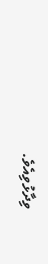ވިދާޅުވިއެވެ.